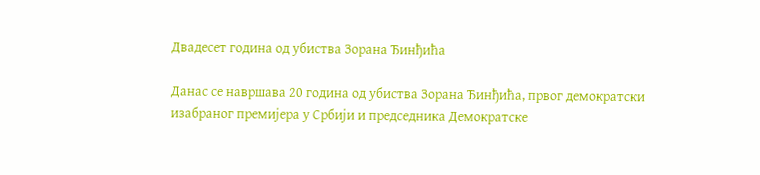Двадесет година од убиства Зорана Ђинђића

Данас се навршава 20 година од убиства Зорана Ђинђића, првог демократски изабраног премијера у Србији и председника Демократске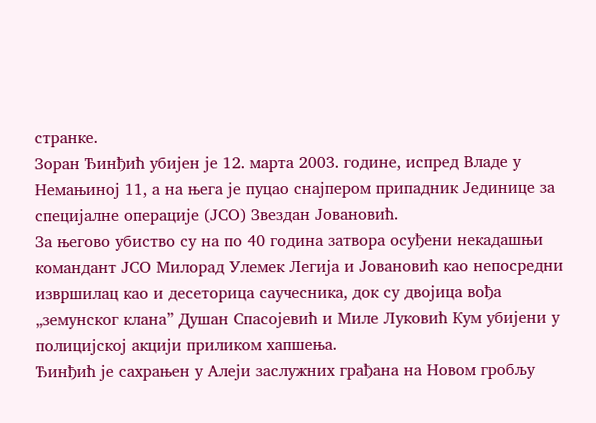странке.
Зоран Ђинђић убијен је 12. марта 2003. године, испред Владе у Немањиној 11, а на њега је пуцао снајпером припадник Јединице за специјалне операције (ЈСО) Звездан Јовановић.
За његово убиство су на по 40 година затвора осуђени некадашњи командант ЈСО Милорад Улемек Легија и Јовановић као непосредни извршилац као и десеторица саучесника, док су двојица вођа „земунског клана” Душан Спасојевић и Миле Луковић Кум убијени у полицијској акцији приликом хапшења.
Ђинђић је сахрањен у Алеји заслужних грађана на Новом гробљу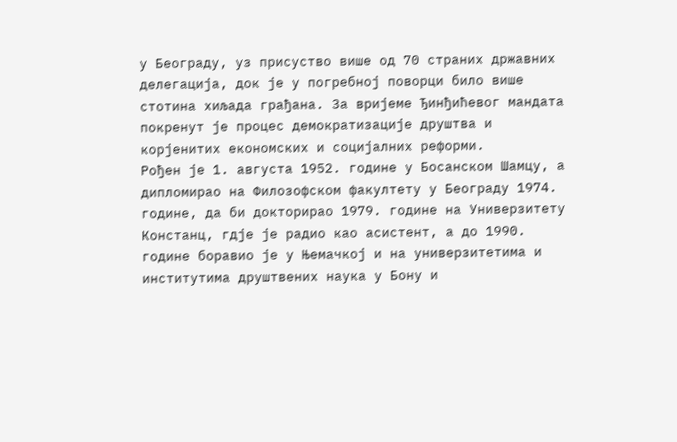у Београду, уз присуство више од 70 страних државних делегација, док је у погребној поворци било више стотина хиљада грађана. За вријеме Ђинђићевог мандата покренут је процес демократизације друштва и корјенитих економских и социјалних реформи.
Рођен је 1. августа 1952. године у Босанском Шамцу, а дипломирао на Филозофском факултету у Београду 1974. године, да би докторирао 1979. године на Универзитету Констанц, гдје је радио као асистент, а до 1990. године боравио је у Њемачкој и на универзитетима и институтима друштвених наука у Бону и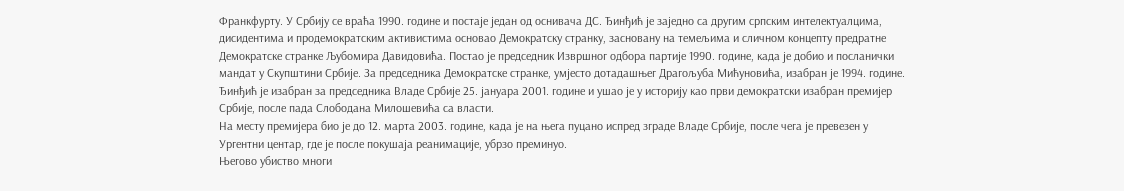Франкфурту. У Србију се враћа 1990. године и постаје један од оснивача ДС. Ђинђић је заједно са другим српским интелектуалцима, дисидентима и продемократским активистима основао Демократску странку, засновану на темељима и сличном концепту предратне Демократске странке Љубомира Давидовића. Постао је председник Извршног одбора партије 1990. године, када је добио и посланички мандат у Скупштини Србије. За председника Демократске странке, умјесто дотадашњег Драгољуба Мићуновића, изабран је 1994. године.
Ђинђић је изабран за председника Владе Србије 25. јануара 2001. године и ушао је у историју као први демократски изабран премијер Србије, после пада Слободана Милошевића са власти.
На месту премијера био је до 12. марта 2003. године, када је на њега пуцано испред зграде Владе Србије, после чега је превезен у Ургентни центар, где је после покушаја реанимације, убрзо преминуо.
Његово убиство многи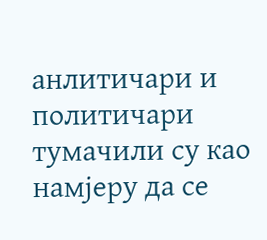анлитичари и политичари тумачили су као намјеру да се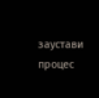заустави процес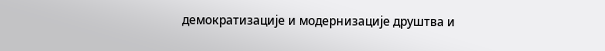демократизације и модернизације друштва и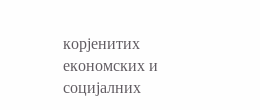корјенитих економских и социјалних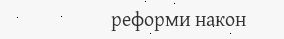реформи након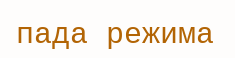пада режима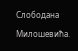Слободана Милошевића.